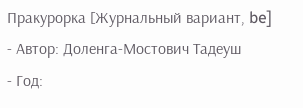Пракурорка [Журнальный вариант, be]
- Автор: Доленга-Мостович Тадеуш
- Год: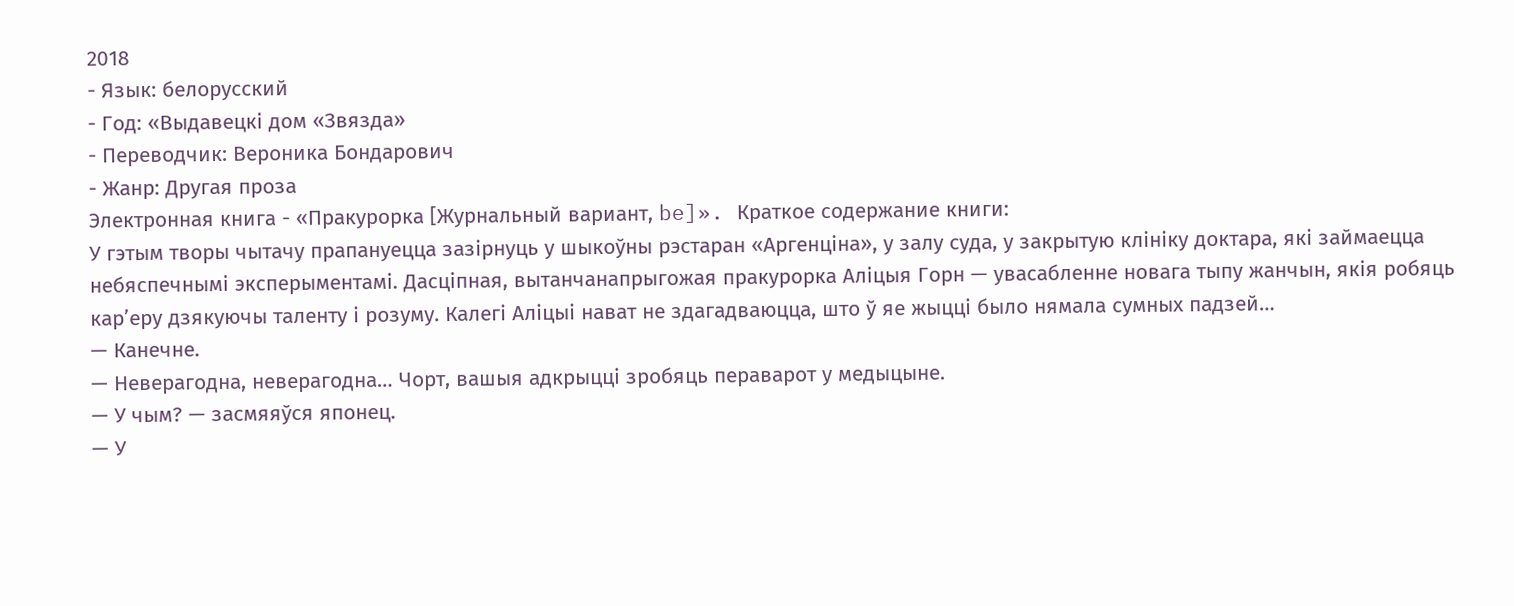2018
- Язык: белорусский
- Год: «Выдавецкі дом «Звязда»
- Переводчик: Вероника Бондарович
- Жанр: Другая проза
Электронная книга - «Пракурорка [Журнальный вариант, be]». Краткое содержание книги:
У гэтым творы чытачу прапануецца зазірнуць у шыкоўны рэстаран «Аргенціна», у залу суда, у закрытую клініку доктара, які займаецца небяспечнымі эксперыментамі. Дасціпная, вытанчанапрыгожая пракурорка Аліцыя Горн — увасабленне новага тыпу жанчын, якія робяць кар’еру дзякуючы таленту і розуму. Калегі Аліцыі нават не здагадваюцца, што ў яе жыцці было нямала сумных падзей…
— Канечне.
— Неверагодна, неверагодна… Чорт, вашыя адкрыцці зробяць пераварот у медыцыне.
— У чым? — засмяяўся японец.
— У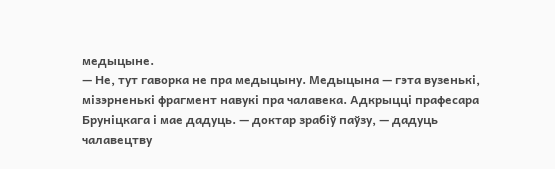медыцыне.
— Не, тут гаворка не пра медыцыну. Медыцына — гэта вузенькі, мізэрненькі фрагмент навукі пра чалавека. Адкрыцці прафесара Бруніцкага і мае дадуць. — доктар зрабіў паўзу, — дадуць чалавецтву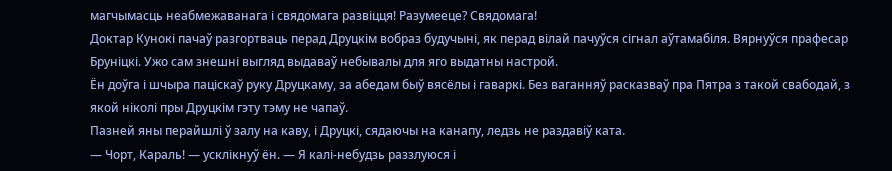магчымасць неабмежаванага і свядомага развіцця! Разумееце? Свядомага!
Доктар Кунокі пачаў разгортваць перад Друцкім вобраз будучыні, як перад вілай пачуўся сігнал аўтамабіля. Вярнуўся прафесар Бруніцкі. Ужо сам знешні выгляд выдаваў небывалы для яго выдатны настрой.
Ён доўга і шчыра паціскаў руку Друцкаму, за абедам быў вясёлы і гаваркі. Без ваганняў расказваў пра Пятра з такой свабодай, з якой ніколі пры Друцкім гэту тэму не чапаў.
Пазней яны перайшлі ў залу на каву, і Друцкі, сядаючы на канапу, ледзь не раздавіў ката.
— Чорт, Караль! — усклікнуў ён. — Я калі-небудзь раззлуюся і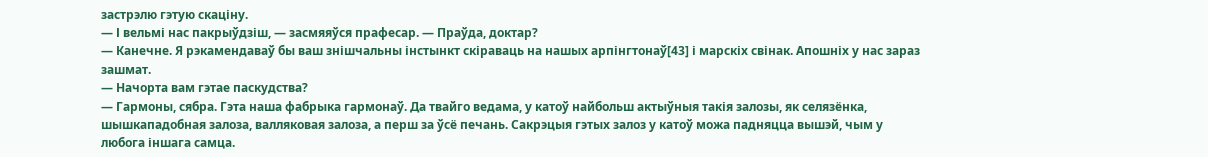застрэлю гэтую скаціну.
— І вельмі нас пакрыўдзіш, — засмяяўся прафесар. — Праўда, доктар?
— Канечне. Я рэкамендаваў бы ваш знішчальны інстынкт скіраваць на нашых арпінгтонаў[43] і марскіх свінак. Апошніх у нас зараз зашмат.
— Начорта вам гэтае паскудства?
— Гармоны, сябра. Гэта наша фабрыка гармонаў. Да твайго ведама, у катоў найбольш актыўныя такія залозы, як селязёнка, шышкападобная залоза, валляковая залоза, а перш за ўсё печань. Сакрэцыя гэтых залоз у катоў можа падняцца вышэй, чым у любога іншага самца.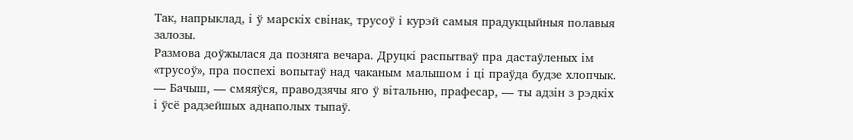Так, напрыклад, і ў марскіх свінак, трусоў і курэй самыя прадукцыйныя полавыя залозы.
Размова доўжылася да позняга вечара. Друцкі распытваў пра дастаўленых ім «трусоў», пра поспехі вопытаў над чаканым малышом і ці праўда будзе хлопчык.
— Бачыш, — смяяўся, праводзячы яго ў вітальню, прафесар, — ты адзін з рэдкіх і ўсё радзейшых аднаполых тыпаў.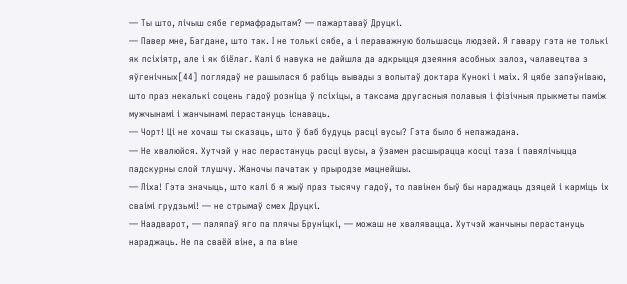— Ты што, лічыш сябе гермафрадытам? — пажартаваў Друцкі.
— Павер мне, Багдане, што так. І не толькі сябе, а і пераважную большасць людзей. Я гавару гэта не толькі як псіхіятр, але і як біёлаг. Калі б навука не дайшла да адкрыцця дзеяння асобных залоз, чалавецтва з яўгенічных[44] поглядаў не рашылася б рабіць вывады з вопытаў доктара Кунокі і маіх. Я цябе запэўніваю, што праз некалькі соцень гадоў розніца ў псіхіцы, а таксама другасныя полавыя і фізічныя прыкметы паміж мужчынамі і жанчынамі перастануць існаваць.
— Чорт! Ці не хочаш ты сказаць, што ў баб будуць расці вусы? Гэта было б непажадана.
— Не хвалюйся. Хутчэй у нас перастануць расці вусы, а ўзамен расшырацца косці таза і павялічыцца падскурны слой тлушчу. Жаночы пачатак у прыродзе мацнейшы.
— Ліха! Гэта значыць, што калі б я жыў праз тысячу гадоў, то павінен быў бы нараджаць дзяцей і карміць іх сваімі грудзьмі! — не стрымаў смех Друцкі.
— Наадварот, — паляпаў яго па плячы Бруніцкі, — можаш не хвалявацца. Хутчэй жанчыны перастануць нараджаць. Не па сваёй віне, а па віне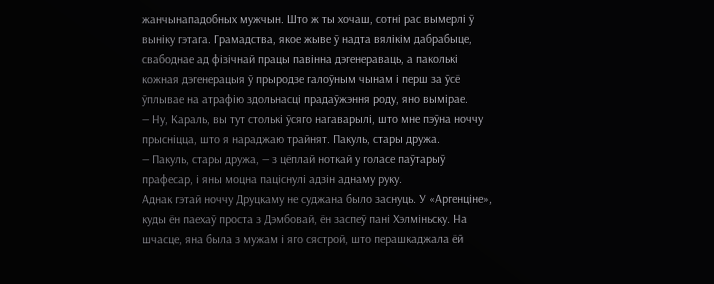жанчынападобных мужчын. Што ж ты хочаш, сотні рас вымерлі ў выніку гэтага. Грамадства, якое жыве ў надта вялікім дабрабыце, свабоднае ад фізічнай працы павінна дэгенераваць, а паколькі кожная дэгенерацыя ў прыродзе галоўным чынам і перш за ўсё ўплывае на атрафію здольнасці прадаўжэння роду, яно вымірае.
— Ну, Караль, вы тут столькі ўсяго нагаварылі, што мне пэўна ноччу прысніцца, што я нараджаю трайнят. Пакуль, стары дружа.
— Пакуль, стары дружа, — з цёплай ноткай у голасе паўтарыў прафесар, і яны моцна паціснулі адзін аднаму руку.
Аднак гэтай ноччу Друцкаму не суджана было заснуць. У «Аргенціне», куды ён паехаў проста з Дэмбовай, ён заспеў пані Хэлміньску. На шчасце, яна была з мужам і яго сястрой, што перашкаджала ёй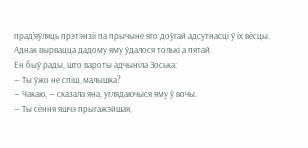прад’яўляць прэтэнзіі па прычыне яго доўгай адсутнасці ў іх вёсцы. Аднак вырвацца дадому яму ўдалося толькі а пятай.
Ён быў рады, што вароты адчыніла Зоська:
— Ты ўжо не спіш, малышка?
— Чакаю, — сказала яна, углядаючыся яму ў вочы.
— Ты сёння яшчэ прыгажэйшая,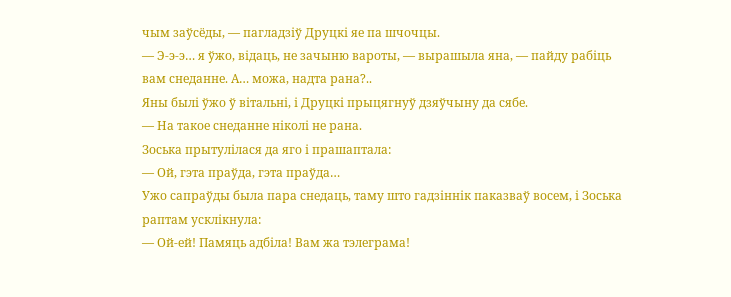чым заўсёды, — пагладзіў Друцкі яе па шчочцы.
— Э-э-э… я ўжо, відаць, не зачыню вароты, — вырашыла яна, — пайду рабіць вам снеданне. А… можа, надта рана?..
Яны былі ўжо ў вітальні, і Друцкі прыцягнуў дзяўчыну да сябе.
— На такое снеданне ніколі не рана.
Зоська прытулілася да яго і прашаптала:
— Ой, гэта праўда, гэта праўда…
Ужо сапраўды была пара снедаць, таму што гадзіннік паказваў восем, і Зоська раптам усклікнула:
— Ой-ей! Памяць адбіла! Вам жа тэлеграма!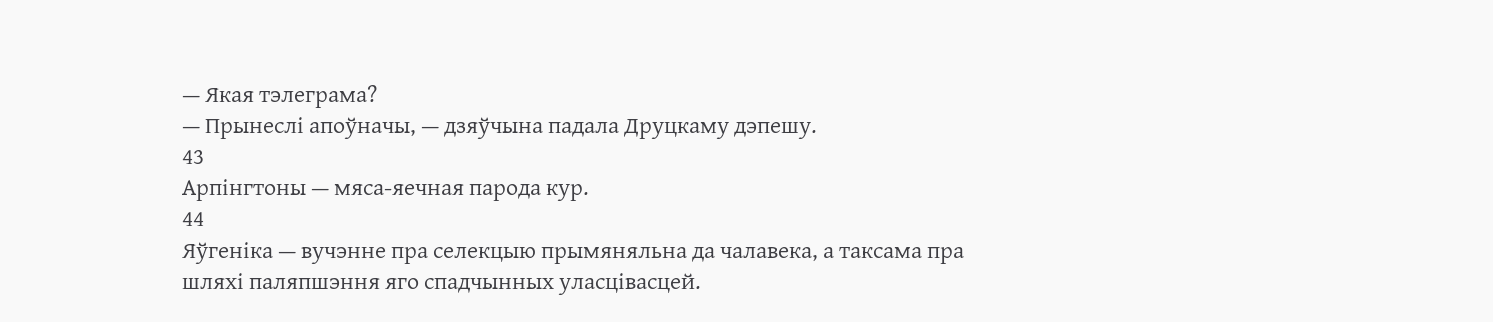— Якая тэлеграма?
— Прынеслі апоўначы, — дзяўчына падала Друцкаму дэпешу.
43
Арпінгтоны — мяса-яечная парода кур.
44
Яўгеніка — вучэнне пра селекцыю прымяняльна да чалавека, а таксама пра шляхі паляпшэння яго спадчынных уласцівасцей.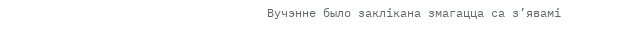Вучэнне было заклікана змагацца са з’явамі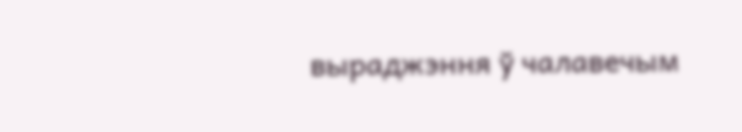выраджэння ў чалавечым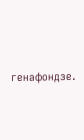генафондзе.